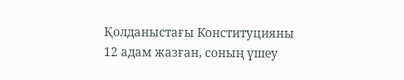Қолданыстағы Конституцияны 12 адам жазған, соның үшеу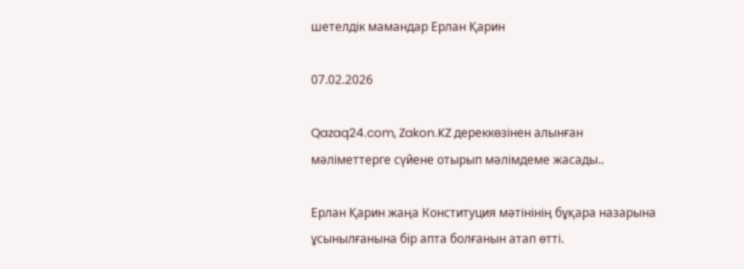шетелдік мамандар Ерлан Қарин

07.02.2026

Qazaq24.com, Zakon.KZ дереккөзінен алынған мәліметтерге сүйене отырып мәлімдеме жасады..

Ерлан Қарин жаңа Конституция мәтінінің бұқара назарына ұсынылғанына бір апта болғанын атап өтті.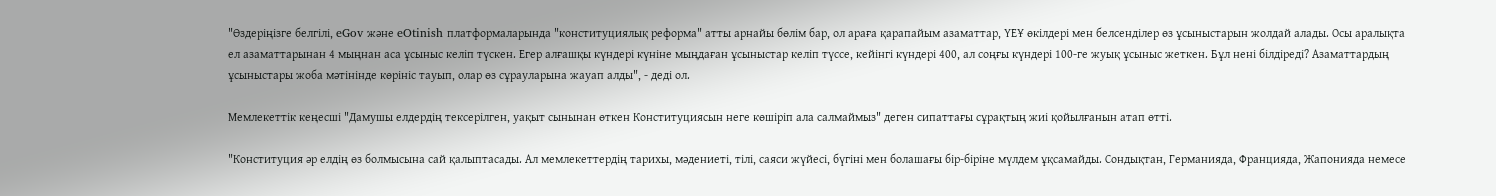"Өздеріңізге белгілі, eGov және eOtinish платформаларында "конституциялық реформа" атты арнайы бөлім бар, ол араға қарапайым азаматтар, ҮЕҰ өкілдері мен белсенділер өз ұсыныстарын жолдай алады. Осы аралықта ел азаматтарынан 4 мыңнан аса ұсыныс келіп түскен. Егер алғашқы күндері күніне мыңдаған ұсыныстар келіп түссе, кейінгі күндері 400, ал соңғы күндері 100-ге жуық ұсыныс жеткен. Бұл нені білдіреді? Азаматтардың ұсыныстары жоба мәтінінде көрініс тауып, олар өз сұрауларына жауап алды", - деді ол.

Мемлекеттік кеңесші "Дамушы елдердің тексерілген, уақыт сынынан өткен Конституциясын неге көшіріп ала салмаймыз" деген сипаттағы сұрақтың жиі қойылғанын атап өтті.

"Конституция әр елдің өз болмысына сай қалыптасады. Ал мемлекеттердің тарихы, мәдениеті, тілі, саяси жүйесі, бүгіні мен болашағы бір-біріне мүлдем ұқсамайды. Сондықтан, Германияда, Францияда, Жапонияда немесе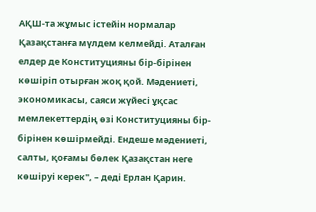АҚШ-та жұмыс істейін нормалар Қазақстанға мүлдем келмейді. Аталған елдер де Конституцияны бір-бірінен көшіріп отырған жоқ қой. Мәдениеті, экономикасы, саяси жүйесі ұқсас мемлекеттердің өзі Конституцияны бір-бірінен көшірмейді. Ендеше мәдениеті, салты, қоғамы бөлек Қазақстан неге көшіруі керек", – деді Ерлан Қарин.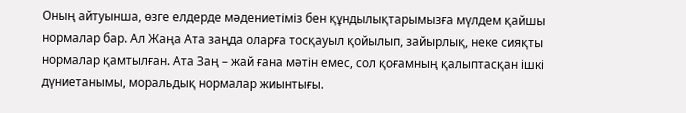Оның айтуынша, өзге елдерде мәдениетіміз бен құндылықтарымызға мүлдем қайшы нормалар бар. Ал Жаңа Ата заңда оларға тосқауыл қойылып, зайырлық, неке сияқты нормалар қамтылған. Ата Заң – жай ғана мәтін емес, сол қоғамның қалыптасқан ішкі дүниетанымы, моральдық нормалар жиынтығы.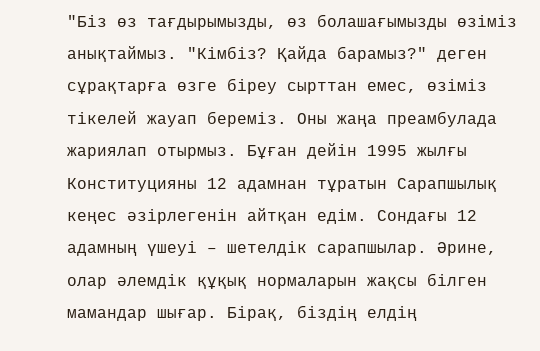"Біз өз тағдырымызды, өз болашағымызды өзіміз анықтаймыз. "Кімбіз? Қайда барамыз?" деген сұрақтарға өзге біреу сырттан емес, өзіміз тікелей жауап береміз. Оны жаңа преамбулада жариялап отырмыз. Бұған дейін 1995 жылғы Конституцияны 12 адамнан тұратын Сарапшылық кеңес әзірлегенін айтқан едім. Сондағы 12 адамның үшеуі – шетелдік сарапшылар. Әрине, олар әлемдік құқық нормаларын жақсы білген мамандар шығар. Бірақ, біздің елдің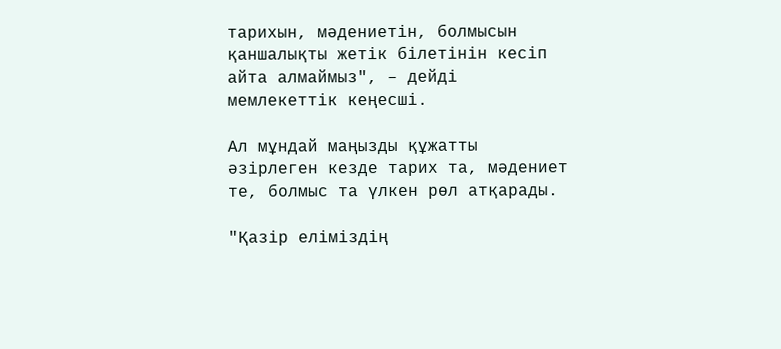тарихын, мәдениетін, болмысын қаншалықты жетік білетінін кесіп айта алмаймыз", – дейді мемлекеттік кеңесші.

Ал мұндай маңызды құжатты әзірлеген кезде тарих та, мәдениет те, болмыс та үлкен рөл атқарады.

"Қазір еліміздің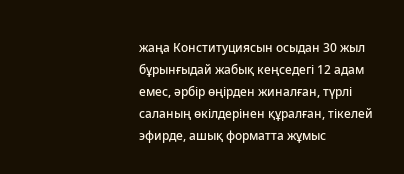жаңа Конституциясын осыдан 30 жыл бұрынғыдай жабық кеңседегі 12 адам емес, әрбір өңірден жиналған, түрлі саланың өкілдерінен құралған, тікелей эфирде, ашық форматта жұмыс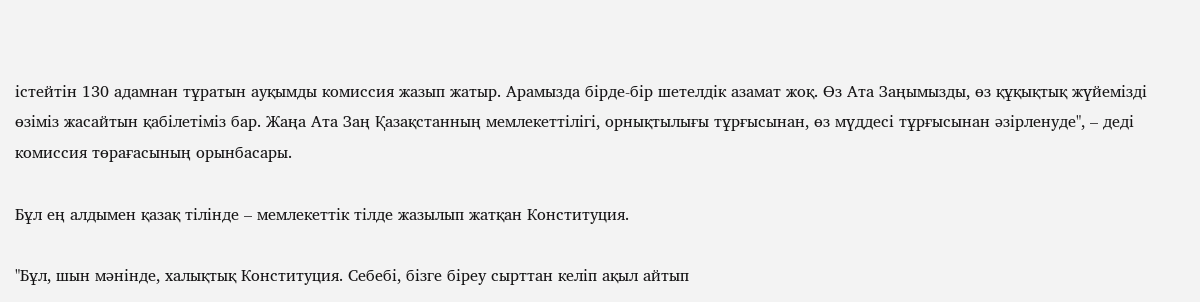істейтін 130 адамнан тұратын ауқымды комиссия жазып жатыр. Арамызда бірде-бір шетелдік азамат жоқ. Өз Ата Заңымызды, өз құқықтық жүйемізді өзіміз жасайтын қабілетіміз бар. Жаңа Ата Заң Қазақстанның мемлекеттілігі, орнықтылығы тұрғысынан, өз мүддесі тұрғысынан әзірленуде", – деді комиссия төрағасының орынбасары.

Бұл ең алдымен қазақ тілінде – мемлекеттік тілде жазылып жатқан Конституция.

"Бұл, шын мәнінде, халықтық Конституция. Себебі, бізге біреу сырттан келіп ақыл айтып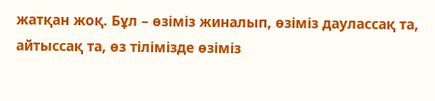жатқан жоқ. Бұл – өзіміз жиналып, өзіміз даулассақ та, айтыссақ та, өз тілімізде өзіміз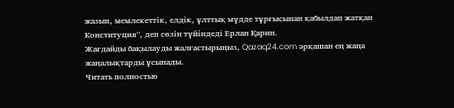жазып, мемлекеттік, елдік, ұлттық мүдде тұрғысынан қабылдап жатқан Конституция", деп сөзін түйіндеді Ерлан Қарин.
Жағдайды бақылауды жалғастырыңыз, Qazaq24.com әрқашан ең жаңа жаңалықтарды ұсынады.
Читать полностью